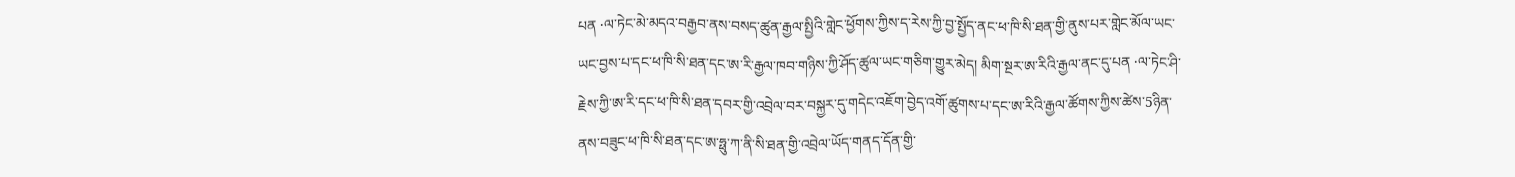པན ·ལ་ཏེང་མེ་མདའ་བརྒྱབ་ནས་བསད་ཚུན་རྒྱལ་སྤྱིའི་གླེང་ཕྱོགས་ཀྱིས་ད་རེས་ཀྱི་བྱ་སྤྱོད་ནང་ཕ་ཁི་སི་ཐན་གྱི་ནུས་པར་གླེང་མོལ་ཡང་ཡང་བྱས་པ་དང་ཕ་ཁི་སི་ཐན་དང་ཨ་རི་རྒྱལ་ཁབ་གཉིས་ཀྱི་ཤོད་ཚུལ་ཡང་གཅིག་གྱུར་མེད། མིག་སྔར་ཨ་རིའི་རྒྱལ་ནང་དུ་པན ·ལ་ཏེང་ཤི་རྗེས་ཀྱི་ཨ་རི་དང་ཕ་ཁི་སི་ཐན་དབར་གྱི་འབྲེལ་བར་བསྐྱར་དུ་གདེང་འཇོག་བྱེད་འགོ་ཚུགས་པ་དང་ཨ་རིའི་རྒྱལ་ཚོགས་ཀྱིས་ཚེས་5ཉིན་ནས་བཟུང་ཕ་ཁི་སི་ཐན་དང་ཨ་ཧྥུ་ཀ་ནི་སི་ཐན་གྱི་འབྲེལ་ཡོད་གནད་དོན་གྱི་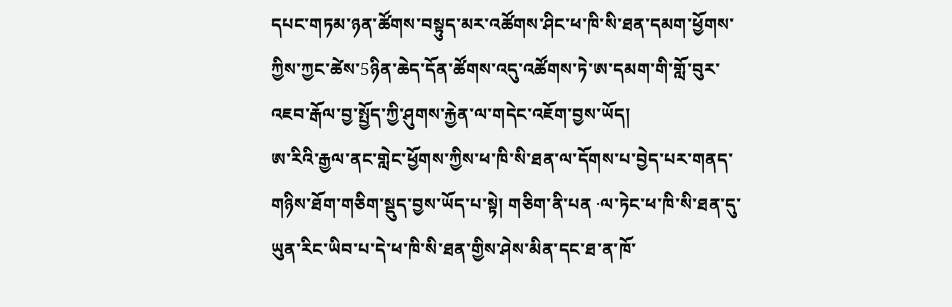དཔང་གཏམ་ཉན་ཚོགས་བསྟུད་མར་འཚོགས་ཤིང་ཕ་ཁི་སི་ཐན་དམག་ཕྱོགས་ཀྱིས་ཀྱང་ཚེས་5ཉིན་ཆེད་དོན་ཚོགས་འདུ་འཚོགས་ཏེ་ཨ་དམག་གི་གློ་བུར་འཇབ་རྒོལ་བྱ་སྤྱོད་ཀྱི་ཤུགས་རྐྱེན་ལ་གདེང་འཇོག་བྱས་ཡོད།
ཨ་རིའི་རྒྱལ་ནང་གླེང་ཕྱོགས་ཀྱིས་ཕ་ཁི་སི་ཐན་ལ་དོགས་པ་བྱེད་པར་གནད་གཉིས་ཐོག་གཅིག་སྡུད་བྱས་ཡོད་པ་སྟེ། གཅིག་ནི་པན ·ལ་ཏེང་ཕ་ཁི་སི་ཐན་དུ་ཡུན་རིང་ཡིབ་པ་དེ་ཕ་ཁི་སི་ཐན་གྱིས་ཤེས་མིན་དང་ཐ་ན་ཁོ་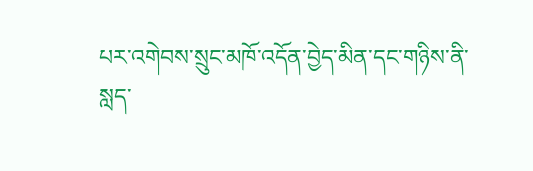པར་འགེབས་སྲུང་མཁོ་འདོན་བྱེད་མིན་དང་གཉིས་ནི་སླད་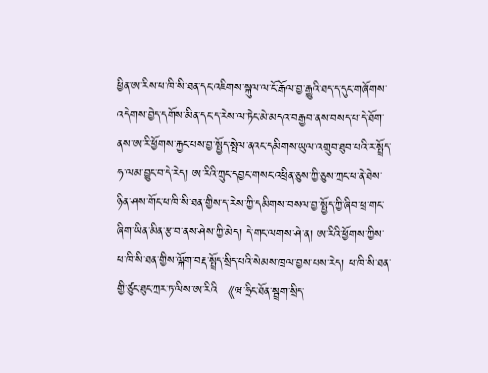ཕྱིན་ཨ་རིས་ཕ་ཁི་སི་ཐན་དང་འཇིགས་སྐུལ་ལ་ངོ་རྒོལ་བྱ་རྒྱུའི་ཐད་ད་དུང་གཞོགས་འདེགས་བྱེད་དགོས་མིན་དང་ད་རེས་ལ་ཏེང་མེ་མདའ་བརྒྱབ་ནས་བསད་པ་དེ་ཐོག་ནས་ཨ་རི་ཕྱོགས་རྐྱང་པས་བྱ་སྤྱོད་སྤེལ་ནའང་དམིགས་ཡུལ་འགྲུབ་ཐུབ་པའི་ར་སྤྲོད་ཧ་ལམ་བྱུང་བ་དེ་རེད། ཨ་རིའི་ཀྲུང་དབྱང་གསང་འཕྲིན་ཅུས་ཀྱི་ཅུས་ཀྲང་ཕ་ནེ་ཐེས་ཉིན་ཤས་གོང་ཕ་ཁི་སི་ཐན་གྱིས་ད་རེས་ཀྱི་དམིགས་བསལ་བྱ་སྤྱོད་ཀྱི་ཞིབ་ཕྲ་གང་ཞིག་ཡིན་མིན་རྩ་བ་ནས་ཤེས་ཀྱི་མེད། དེ་གང་ལགས་ཤེ་ན། ཨ་རིའི་ཕྱོགས་ཀྱིས་ཕ་ཁི་སི་ཐན་གྱིས་ལྐོག་བརྡ་སྤྲོད་སྲིད་པའི་སེམས་ཁྲལ་བྱས་པས་རེད། ཕ་ཁི་སི་ཐན་གྱི་ཙུང་ཐུང་ཀྲར་ཏ་ལིས་ཨ་རིའི 《ཝ་ཧྲིང་ཐོན་སྦྲག་སྲིད་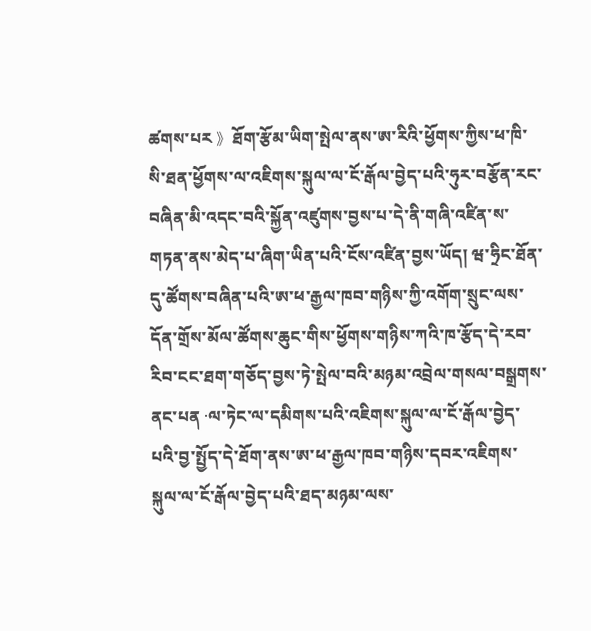ཚགས་པར 》ཐོག་རྩོམ་ཡིག་སྤེལ་ནས་ཨ་རིའི་ཕྱོགས་ཀྱིས་ཕ་ཁི་སི་ཐན་ཕྱོགས་ལ་འཇིགས་སྐུལ་ལ་ངོ་རྒོལ་བྱེད་པའི་ཧུར་བརྩོན་རང་བཞིན་མི་འདང་བའི་སྐྱོན་འཛུགས་བྱས་པ་དེ་ནི་གཞི་འཛིན་ས་གཏན་ནས་མེད་པ་ཞིག་ཡིན་པའི་ངོས་འཛིན་བྱས་ཡོད། ཝ་ཧྲིང་ཐོན་དུ་ཚོགས་བཞིན་པའི་ཨ་ཕ་རྒྱལ་ཁབ་གཉིས་ཀྱི་འགོག་སྲུང་ལས་དོན་གྲོས་མོལ་ཚོགས་ཆུང་གིས་ཕྱོགས་གཉིས་ཀའི་ཁ་རྩོད་དེ་རབ་རིབ་ངང་ཐག་གཅོད་བྱས་ཏེ་སྤེལ་བའི་མཉམ་འབྲེལ་གསལ་བསྒྲགས་ནང་པན ·ལ་ཏེང་ལ་དམིགས་པའི་འཇིགས་སྐུལ་ལ་ངོ་རྒོལ་བྱེད་པའི་བྱ་སྤྱོད་དེ་ཐོག་ནས་ཨ་ཕ་རྒྱལ་ཁབ་གཉིས་དབར་འཇིགས་སྐུལ་ལ་ངོ་རྒོལ་བྱེད་པའི་ཐད་མཉམ་ལས་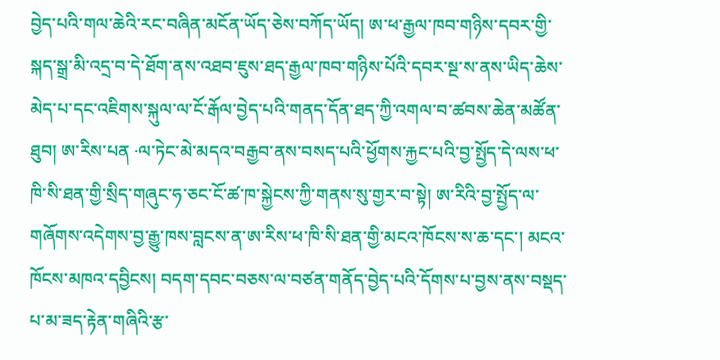བྱེད་པའི་གལ་ཆེའི་རང་བཞིན་མངོན་ཡོད་ཅེས་བཀོད་ཡོད། ཨ་ཕ་རྒྱལ་ཁབ་གཉིས་དབར་གྱི་སྐད་སྒྲ་མི་འདྲ་བ་དེ་ཐོག་ནས་འཐབ་ཇུས་ཐད་རྒྱལ་ཁབ་གཉིས་པོའི་དབར་སྔ་ས་ནས་ཡིད་ཆེས་མེད་པ་དང་འཇིགས་སྐུལ་ལ་ངོ་རྒོལ་བྱེད་པའི་གནད་དོན་ཐད་ཀྱི་འགལ་བ་ཚབས་ཆེན་མཚོན་ཐུབ། ཨ་རིས་པན ·ལ་ཏེང་མེ་མདའ་བརྒྱབ་ནས་བསད་པའི་ཕྱོགས་རྐྱང་པའི་བྱ་སྤྱོད་དེ་ལས་ཕ་ཁི་སི་ཐན་གྱི་སྲིད་གཞུང་ཧ་ཅང་ངོ་ཚ་ཁ་སྐྱེངས་ཀྱི་གནས་སུ་གྱར་བ་སྟེ། ཨ་རིའི་བྱ་སྤྱོད་ལ་གཞོགས་འདེགས་བྱ་རྒྱུ་ཁས་བླངས་ན་ཨ་རིས་ཕ་ཁི་སི་ཐན་གྱི་མངའ་ཁོངས་ས་ཆ་དང་། མངའ་ཁོངས་མཁའ་དབྱིངས། བདག་དབང་བཅས་ལ་བཙན་གནོད་བྱེད་པའི་དོགས་པ་བྱས་ནས་བསྡད་པ་མ་ཟད་རྟེན་གཞིའི་རྩ་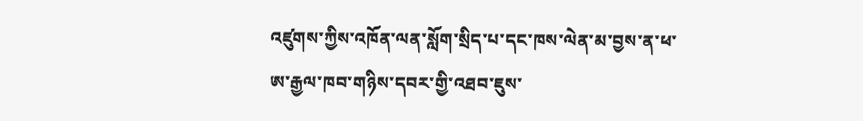འཛུགས་ཀྱིས་འཁོན་ལན་སློག་སྲིད་པ་དང་ཁས་ལེན་མ་བྱས་ན་ཕ་ཨ་རྒྱལ་ཁབ་གཉིས་དབར་གྱི་འཐབ་ཇུས་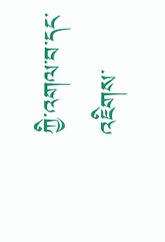ཀྱི་འགལ་བ་དང་འཇིགས་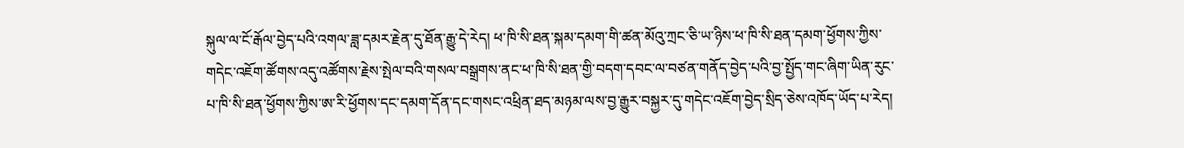སྐུལ་ལ་ངོ་རྒོལ་བྱེད་པའི་འགལ་ཟླ་དམར་རྗེན་དུ་ཐོན་རྒྱུ་དེ་རེད། ཕ་ཁི་སི་ཐན་སྐམ་དམག་གི་ཚན་མོའུ་ཀྲང་ཅི་ཡ་ཉིས་ཕ་ཁི་སི་ཐན་དམག་ཕྱོགས་ཀྱིས་གདེང་འཇོག་ཚོགས་འདུ་འཚོགས་རྗེས་སྤེལ་བའི་གསལ་བསྒྲགས་ནང་ཕ་ཁི་སི་ཐན་གྱི་བདག་དབང་ལ་བཙན་གནོད་བྱེད་པའི་བྱ་སྤྱོད་གང་ཞིག་ཡིན་རུང་པ་ཁི་སི་ཐན་ཕྱོགས་ཀྱིས་ཨ་རི་ཕྱོགས་དང་དམག་དོན་དང་གསང་འཕྲིན་ཐད་མཉམ་ལས་བྱ་རྒྱུར་བསྐྱར་དུ་གདེང་འཇོག་བྱེད་སྲིད་ཅེས་འཁོད་ཡོད་པ་རེད།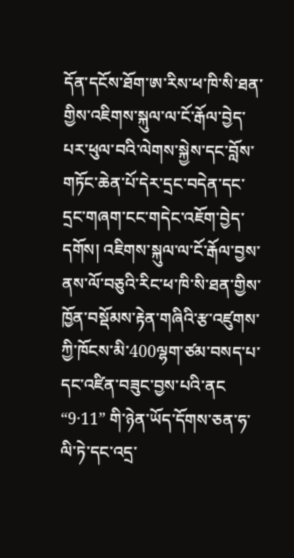དོན་དངོས་ཐོག་ཨ་རིས་ཕ་ཁི་སི་ཐན་གྱིས་འཇིགས་སྐུལ་ལ་ངོ་རྒོལ་བྱེད་པར་ཕུལ་བའི་ལེགས་སྐྱེས་དང་བློས་གཏོང་ཆེན་པོ་དེར་དྲང་བདེན་དང་དྲང་གཞག་ངང་གདེང་འཇོག་བྱེད་དགོས། འཇིགས་སྐུལ་ལ་ངོ་རྒོལ་བྱས་ནས་ལོ་བཅུའི་རིང་ཕ་ཁི་སི་ཐན་གྱིས་ཁྱོན་བསྡོམས་རྟེན་གཞིའི་རྩ་འཛུགས་ཀྱི་ཁོངས་མི་400ལྷག་ཙམ་བསད་པ་དང་འཛིན་བཟུང་བྱས་པའི་ནང “9·11” གི་ཉེན་ཡོད་དོགས་ཅན་ཧ་ལི་ཏེ་དང་འདྲ་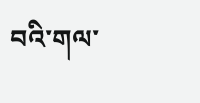བའི་གལ་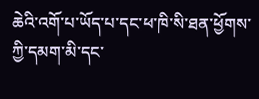ཆེའི་འགོ་པ་ཡོད་པ་དང་ཕ་ཁི་སི་ཐན་ཕྱོགས་ཀྱི་དམག་མི་དང་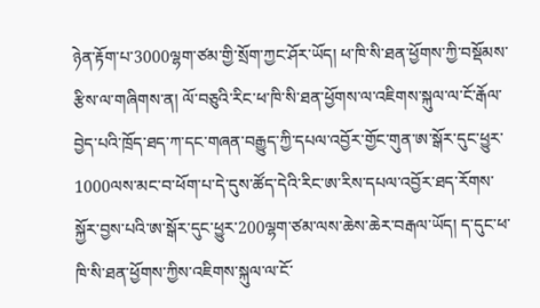ཉེན་རྟོག་པ་3000ལྷག་ཙམ་གྱི་སྲོག་ཀྱང་ཤོར་ཡོད། ཕ་ཁི་སི་ཐན་ཕྱོགས་ཀྱི་བསྡོམས་རྩིས་ལ་གཞིགས་ན། ལོ་བཅུའི་རིང་ཕ་ཁི་སི་ཐན་ཕྱོགས་ལ་འཇིགས་སྐུལ་ལ་ངོ་རྒོལ་བྱེད་པའི་ཁྲོད་ཐད་ཀ་དང་གཞན་བརྒྱུད་ཀྱི་དཔལ་འབྱོར་གྱོང་གུན་ཨ་སྒོར་དུང་ཕྱུར་1000ལས་མང་བ་ཕོག་པ་དེ་དུས་ཚོད་དེའི་རིང་ཨ་རིས་དཔལ་འབྱོར་ཐད་རོགས་སྐྱོར་བྱས་པའི་ཨ་སྒོར་དུང་ཕྱུར་200ལྷག་ཙམ་ལས་ཆེས་ཆེར་བརྒལ་ཡོད། ད་དུང་ཕ་ཁི་སི་ཐན་ཕྱོགས་ཀྱིས་འཇིགས་སྐུལ་ལ་ངོ་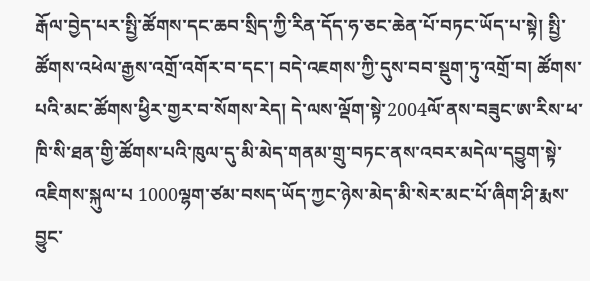རྒོལ་བྱེད་པར་སྤྱི་ཚོགས་དང་ཆབ་སྲིད་ཀྱི་རིན་དོད་ཧ་ཅང་ཆེན་པོ་བཏང་ཡོད་པ་སྟེ། སྤྱི་ཚོགས་འཕེལ་རྒྱས་འགྲོ་འགོར་བ་དང་། བདེ་འཇགས་ཀྱི་དུས་བབ་སྡུག་ཏུ་འགྲོ་བ། ཚོགས་པའི་མང་ཚོགས་ཕྱིར་གྱར་བ་སོགས་རེད། དེ་ལས་ལྡོག་སྟེ་2004ལོ་ནས་བཟུང་ཨ་རིས་ཕ་ཁི་སི་ཐན་གྱི་ཚོགས་པའི་ཁུལ་དུ་མི་མེད་གནམ་གྲུ་བཏང་ནས་འབར་མདེལ་དབྱུག་སྟེ་འཇིགས་སྐུལ་པ 1000ལྷག་ཙམ་བསད་ཡོད་ཀྱང་ཉེས་མེད་མི་སེར་མང་པོ་ཞིག་ཤི་རྨས་བྱུང་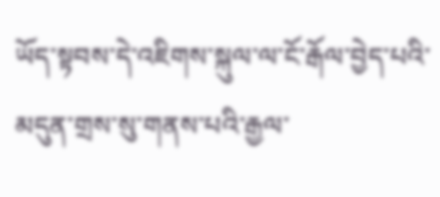ཡོད་སྟབས་དེ་འཇིགས་སྐུལ་ལ་ངོ་རྒོལ་བྱེད་པའི་མདུན་གྲས་སུ་གནས་པའི་རྒྱལ་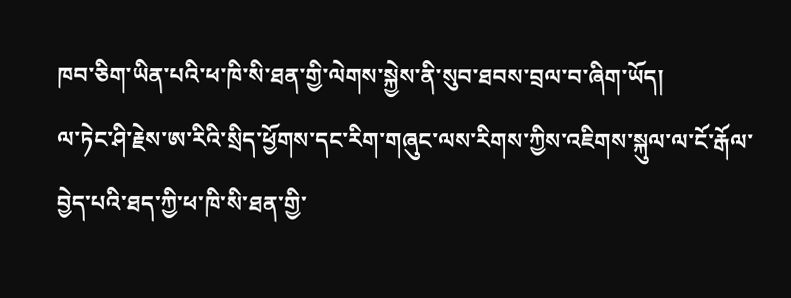ཁབ་ཅིག་ཡིན་པའི་ཕ་ཁི་སི་ཐན་གྱི་ལེགས་སྐྱེས་ནི་སུབ་ཐབས་བྲལ་བ་ཞིག་ཡོད།
ལ་ཏེང་ཤི་རྗེས་ཨ་རིའི་སྲིད་ཕྱོགས་དང་རིག་གཞུང་ལས་རིགས་ཀྱིས་འཇིགས་སྐུལ་ལ་ངོ་རྒོལ་བྱེད་པའི་ཐད་ཀྱི་ཕ་ཁི་སི་ཐན་གྱི་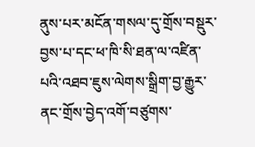ནུས་པར་མངོན་གསལ་དུ་གྲོས་བསྡུར་བྱས་པ་དང་ཕ་ཁི་སི་ཐན་ལ་འཛིན་པའི་འཐབ་ཇུས་ལེགས་སྒྲིག་བྱ་རྒྱུར་ནང་གྲོས་བྱེད་འགོ་བཙུགས་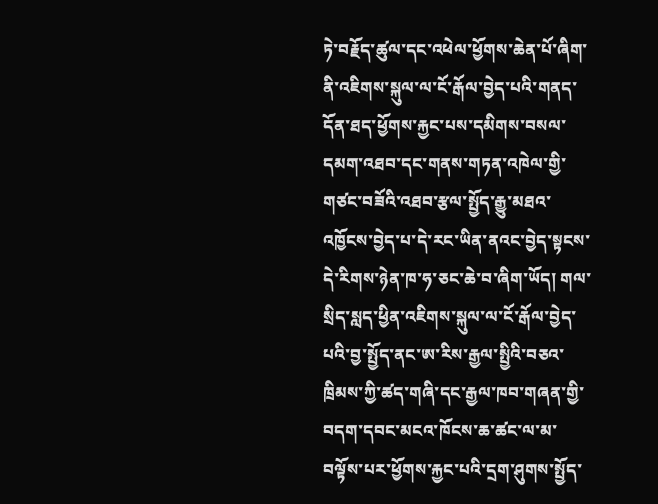ཏེ་བརྗོད་ཚུལ་དང་འཕེལ་ཕྱོགས་ཆེན་པོ་ཞིག་ནི་འཇིགས་སྐུལ་ལ་ངོ་རྒོལ་བྱེད་པའི་གནད་དོན་ཐད་ཕྱོགས་རྐྱང་པས་དམིགས་བསལ་དམག་འཐབ་དང་གནས་གཏན་འཁེལ་གྱི་གཙང་བཟོའི་འཐབ་རྩལ་སྤྱོད་རྒྱུ་མཐའ་འཁྱོངས་བྱེད་པ་དེ་རང་ཡིན་ནའང་བྱེད་སྟངས་དེ་རིགས་ཉེན་ཁ་ཧ་ཅང་ཆེ་བ་ཞིག་ཡོད། གལ་སྲིད་སླད་ཕྱིན་འཇིགས་སྐུལ་ལ་ངོ་རྒོལ་བྱེད་པའི་བྱ་སྤྱོད་ནང་ཨ་རིས་རྒྱལ་སྤྱིའི་བཅའ་ཁྲིམས་ཀྱི་ཚད་གཞི་དང་རྒྱལ་ཁབ་གཞན་གྱི་བདག་དབང་མངའ་ཁོངས་ཆ་ཚང་ལ་མ་བལྟོས་པར་ཕྱོགས་རྐྱང་པའི་དྲག་ཤུགས་སྤྱོད་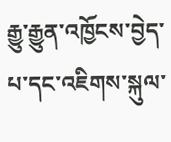རྒྱུ་རྒྱུན་འཁྱོངས་བྱེད་པ་དང་འཇིགས་སྐུལ་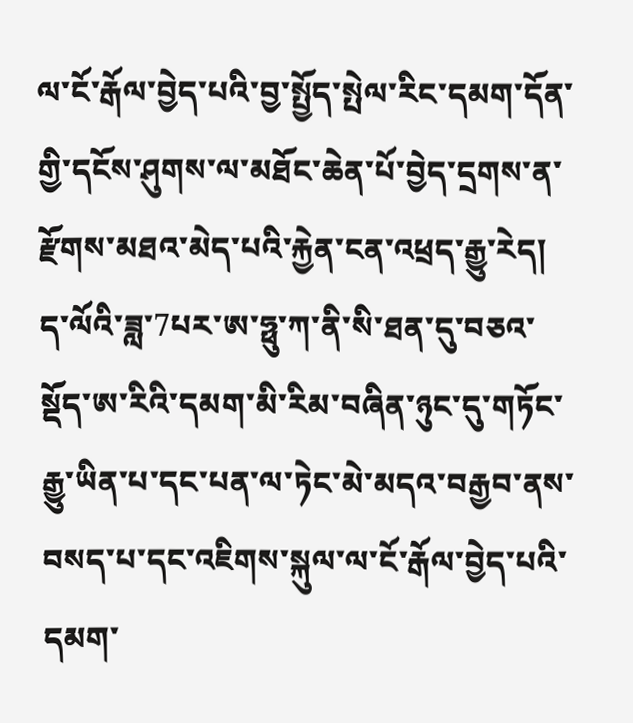ལ་ངོ་རྒོལ་བྱེད་པའི་བྱ་སྤྱོད་སྤེལ་རིང་དམག་དོན་གྱི་དངོས་ཤུགས་ལ་མཐོང་ཆེན་པོ་བྱེད་དྲགས་ན་རྫོགས་མཐའ་མེད་པའི་རྐྱེན་ངན་འཕྲད་རྒྱུ་རེད།
ད་ལོའི་ཟླ་7པར་ཨ་ཧྥུ་ཀ་ནི་སི་ཐན་དུ་བཅའ་སྡོད་ཨ་རིའི་དམག་མི་རིམ་བཞིན་ཉུང་དུ་གཏོང་རྒྱུ་ཡིན་པ་དང་པན་ལ་ཏེང་མེ་མདའ་བརྒྱབ་ནས་བསད་པ་དང་འཇིགས་སྐུལ་ལ་ངོ་རྒོལ་བྱེད་པའི་དམག་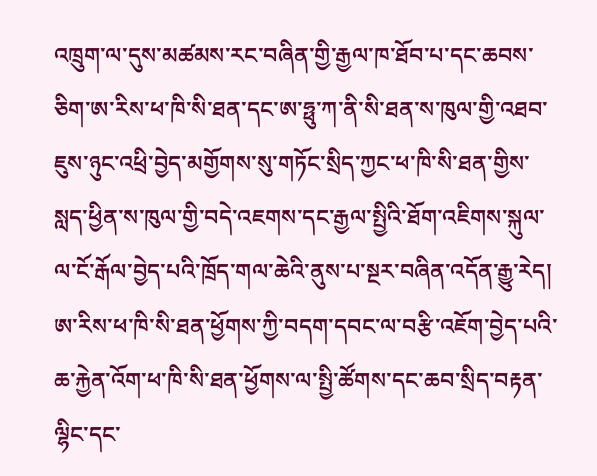འཁྲུག་ལ་དུས་མཚམས་རང་བཞིན་གྱི་རྒྱལ་ཁ་ཐོབ་པ་དང་ཆབས་ཅིག་ཨ་རིས་ཕ་ཁི་སི་ཐན་དང་ཨ་ཧྥུ་ཀ་ནི་སི་ཐན་ས་ཁུལ་གྱི་འཐབ་ཇུས་ཉུང་འཕྲི་བྱེད་མགྱོགས་སུ་གཏོང་སྲིད་ཀྱང་ཕ་ཁི་སི་ཐན་གྱིས་སླད་ཕྱིན་ས་ཁུལ་གྱི་བདེ་འཇགས་དང་རྒྱལ་སྤྱིའི་ཐོག་འཇིགས་སྐུལ་ལ་ངོ་རྒོལ་བྱེད་པའི་ཁྲོད་གལ་ཆེའི་ནུས་པ་སྔར་བཞིན་འདོན་རྒྱུ་རེད། ཨ་རིས་ཕ་ཁི་སི་ཐན་ཕྱོགས་ཀྱི་བདག་དབང་ལ་བརྩི་འཇོག་བྱེད་པའི་ཆ་རྐྱེན་འོག་ཕ་ཁི་སི་ཐན་ཕྱོགས་ལ་སྤྱི་ཚོགས་དང་ཆབ་སྲིད་བརྟན་ལྷིང་དང་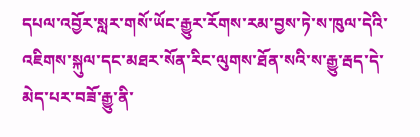དཔལ་འབྱོར་སླར་གསོ་ཡོང་རྒྱུར་རོགས་རམ་བྱས་ཏེ་ས་ཁུལ་དེའི་འཇིགས་སྐུལ་དང་མཐར་སོན་རིང་ལུགས་ཐོན་སའི་ས་རྒྱུ་རྦད་དེ་མེད་པར་བཟོ་རྒྱུ་ནི་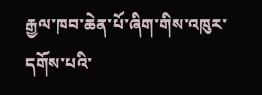རྒྱལ་ཁབ་ཆེན་པོ་ཞིག་གིས་འཁུར་དགོས་པའི་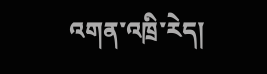འགན་འཁྲི་རེད།